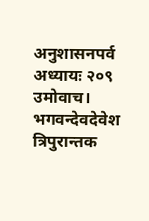अनुशासनपर्व
अध्यायः २०९
उमोवाच।
भगवन्देवदेवेश त्रिपुरान्तक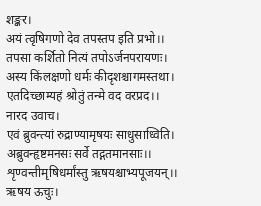शङ्कर।
अयं त्वृषिगणो देव तपस्तप इति प्रभो।।
तपसा कर्शितो नित्यं तपोऽर्जनपरायणः।
अस्य किंलक्षणो धर्मः कीदृशश्चागमस्तथा।
एतदिच्छाम्यहं श्रोतुं तन्मे वद वरप्रद।।
नारद उवाच।
एवं ब्रुवन्त्यां रुद्राण्यामृषयः साधुसाध्विति।
अब्रुवन्हृष्टमनसः सर्वे तद्गतमानसाः।।
शृण्वन्तीमृषिधर्मांस्तु ऋषयश्चाभ्यपूजयन्।।
ऋषय ऊचुः।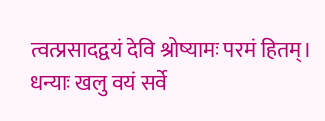त्वत्प्रसादद्वयं देवि श्रोष्यामः परमं हितम्।
धन्याः खलु वयं सर्वे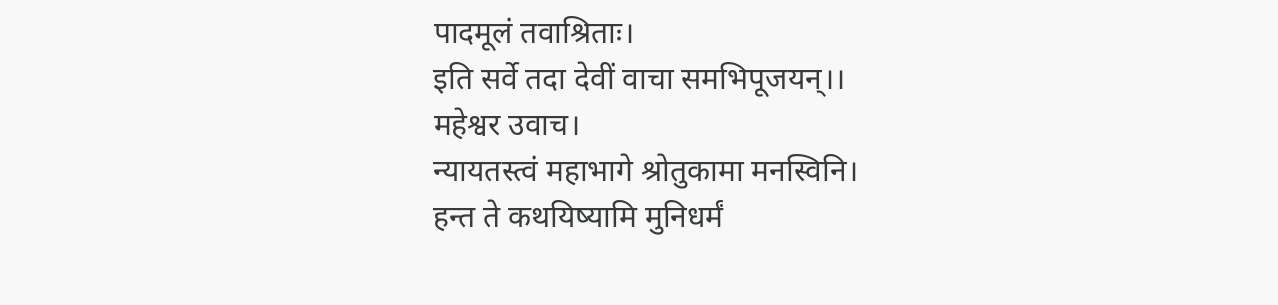पादमूलं तवाश्रिताः।
इति सर्वे तदा देवीं वाचा समभिपूजयन्।।
महेश्वर उवाच।
न्यायतस्त्वं महाभागे श्रोतुकामा मनस्विनि।
हन्त ते कथयिष्यामि मुनिधर्मं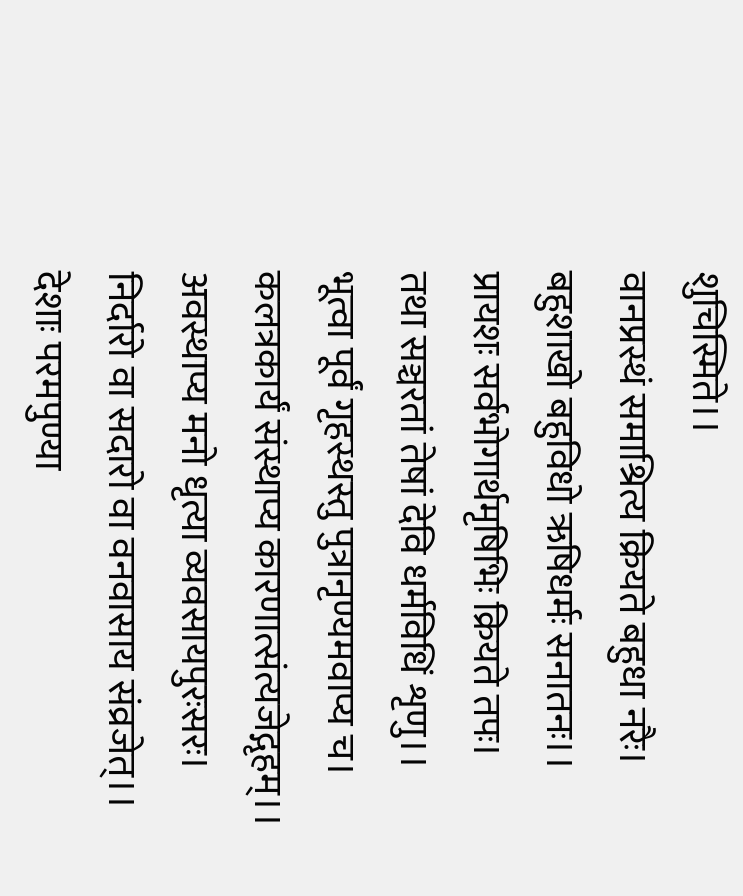शुचिस्मिते।।
वानप्रस्थं समाश्रित्य क्रियते बहुधा नरैः।
बहुशाखो बहुविधो ऋषिधर्मः सनातनः।।
प्रायशः सर्वभोगार्थमृषिभिः क्रियते तपः।
तथा सञ्चरतां तेषां देवि धर्मविधिं शृणु।।
भूत्वा पूर्वं गृहस्थस्तु पुत्रानृण्यमवाप्य च।
कलत्रकार्यं संस्थाप्य कारणात्संत्यजेद्गृहम्।।
अवस्थाप्य मनो धृत्या व्यवसायपुरःसरः।
निर्दारो वा सदारो वा वनवासाय संव्रजेत्।।
देशाः परमपुण्या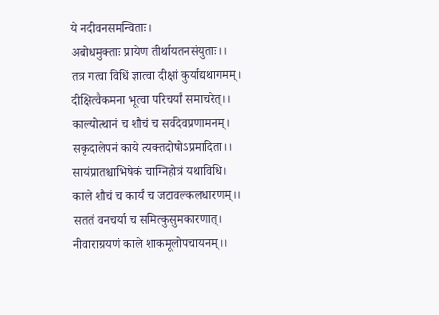ये नदीवनसमन्विताः।
अबोधमुक्ताः प्रायेण तीर्थायतनसंयुताः।।
तत्र गत्वा विधिं ज्ञात्वा दीक्षां कुर्याद्यथागमम्।
दीक्षित्वैकमना भूत्वा परिचर्यां समाचरेत्।।
काल्योत्थानं च शौचं च सर्वदेवप्रणामनम्।
सकृदालेपनं काये त्यक्तदोषोऽप्रमादिता।।
सायंप्रातश्चाभिषेकं चाग्निहोत्रं यथाविधि।
काले शौचं च कार्यं च जटावल्कलधारणम्।।
सततं वनचर्या च समित्कुसुमकारणात्।
नीवाराग्रयणं काले शाकमूलोपचायनम्।।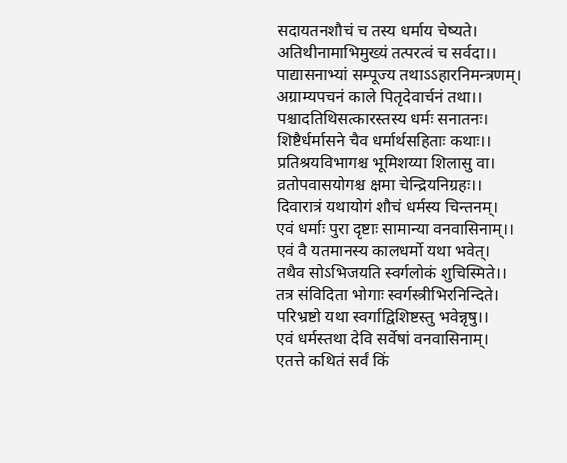सदायतनशौचं च तस्य धर्माय चेष्यते।
अतिथीनामाभिमुख्यं तत्परत्वं च सर्वदा।।
पाद्यासनाभ्यां सम्पूज्य तथाऽऽहारनिमन्त्रणम्।
अग्राम्यपचनं काले पितृदेवार्चनं तथा।।
पश्चादतिथिसत्कारस्तस्य धर्मः सनातनः।
शिष्टैर्धर्मासने चैव धर्मार्थसहिताः कथाः।।
प्रतिश्रयविभागश्च भूमिशय्या शिलासु वा।
व्रतोपवासयोगश्च क्षमा चेन्द्रियनिग्रहः।।
दिवारात्रं यथायोगं शौचं धर्मस्य चिन्तनम्।
एवं धर्माः पुरा दृष्टाः सामान्या वनवासिनाम्।।
एवं वै यतमानस्य कालधर्मो यथा भवेत्।
तथैव सोऽभिजयति स्वर्गलोकं शुचिस्मिते।।
तत्र संविदिता भोगाः स्वर्गस्त्रीभिरनिन्दिते।
परिभ्रष्टो यथा स्वर्गाद्विशिष्टस्तु भवेन्नृषु।।
एवं धर्मस्तथा देवि सर्वेषां वनवासिनाम्।
एतत्ते कथितं सर्वं किं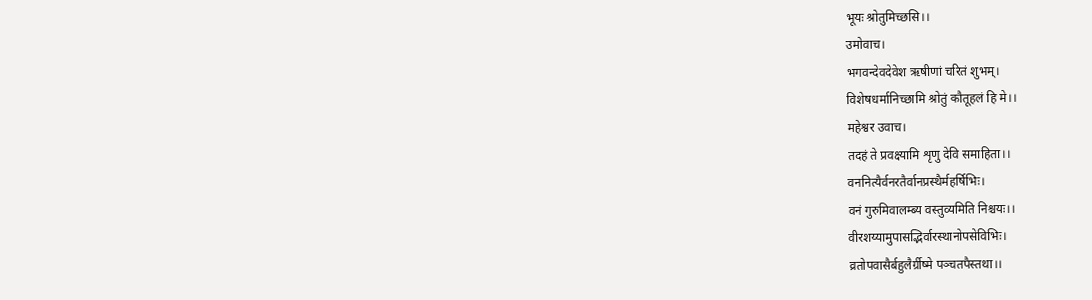भूयः श्रोतुमिच्छसि।।
उमोवाच।
भगवन्देवदेवेश ऋषीणां चरितं शुभम्।
विशेषधर्मानिच्छामि श्रोतुं कौतूहलं हि मे।।
महेश्वर उवाच।
तदहं ते प्रवक्ष्यामि शृणु देवि समाहिता।।
वननित्यैर्वनरतैर्वानप्रस्थैर्महर्षिभिः।
वनं गुरुमिवालम्ब्य वस्तुव्यमिति निश्चयः।।
वीरशय्यामुपासद्भिर्वारस्थानोपसेविभिः।
व्रतोपवासैर्बहुलैर्ग्रीष्मे पञ्चतपैस्तथा।।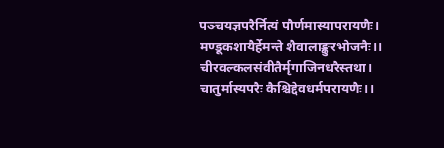पञ्चयज्ञपरैर्नित्यं पौर्णमास्यापरायणैः।
मण्डूकशायैर्हेमन्ते शैवालाङ्कुरभोजनैः।।
चीरवल्कलसंवीतैर्मृगाजिनधरैस्तथा।
चातुर्मास्यपरैः कैश्चिद्देवधर्मपरायणैः।।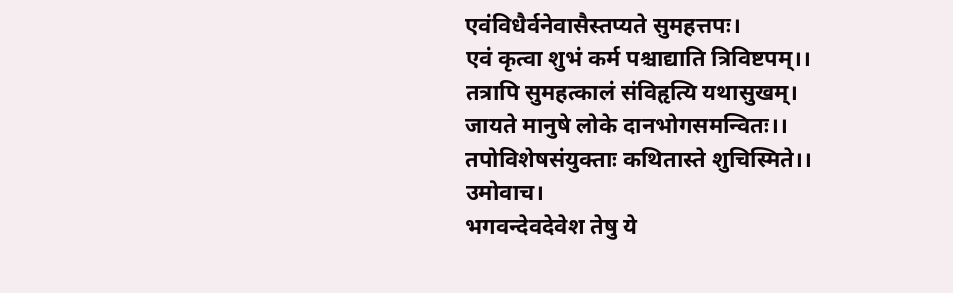एवंविधैर्वनेवासैस्तप्यते सुमहत्तपः।
एवं कृत्वा शुभं कर्म पश्चाद्याति त्रिविष्टपम्।।
तत्रापि सुमहत्कालं संविहृत्यि यथासुखम्।
जायते मानुषे लोके दानभोगसमन्वितः।।
तपोविशेषसंयुक्ताः कथितास्ते शुचिस्मिते।।
उमोवाच।
भगवन्देवदेवेश तेषु ये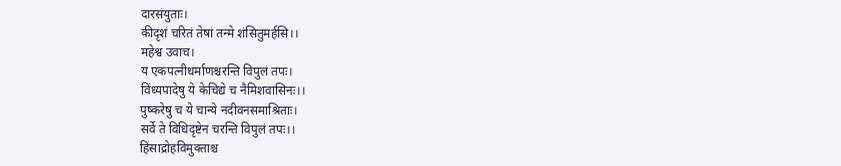दारसंयुताः।
कीदृशं चरितं तेषां तन्मे शंसितुमर्हसि।।
महेश्व उवाच।
य एकपत्नीधर्माणश्चरन्ति विपुलं तपः।
विंध्यपादेषु ये केचिद्ये च नैमिशवासिनः।।
पुष्करेषु च ये चान्ये नदीवनसमाश्रिताः।
सर्वे ते विधिदृष्टेन चरन्ति विपुलं तपः।।
हिंसाद्रोहविमुक्ताश्च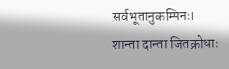सर्वभूतानुकम्पिनः।
शान्ता दान्ता जितक्रोधाः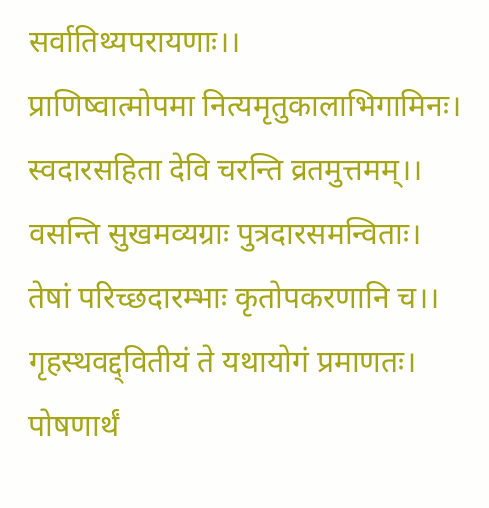सर्वातिथ्यपरायणाः।।
प्राणिष्वात्मोपमा नित्यमृतुकालाभिगामिनः।
स्वदारसहिता देवि चरन्ति व्रतमुत्तमम्।।
वसन्ति सुखमव्यग्राः पुत्रदारसमन्विताः।
तेषां परिच्छदारम्भाः कृतोपकरणानि च।।
गृहस्थवद्द्वितीयं ते यथायोगं प्रमाणतः।
पोषणार्थं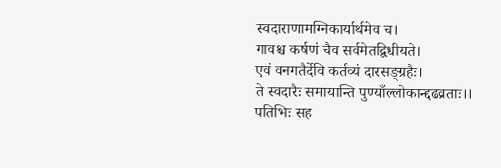स्वदाराणामग्निकार्यार्थमेव च।
गावश्च कर्षणं चैव सर्वमेतद्विधीयते।
एवं वनगतैर्देवि कर्तव्यं दारसङ्ग्रहैः।
ते स्वदारैः समायान्ति पुण्याँल्लोकान्द्दढव्रताः।।
पतिभिः सह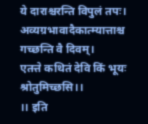ये दाराश्चरन्ति विपुलं तपः।
अव्यग्रभावादैकात्म्यात्ताश्च गच्छन्ति वै दिवम्।
एतत्ते कथितं देवि किं भूयः श्रोतुमिच्छसि।।
।। इति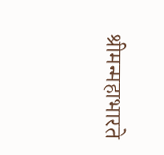श्रीमन्महाभारते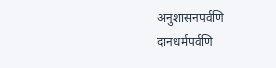अनुशासनपर्वणि
दानधर्मपर्वणि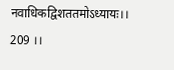नवाधिकद्विशततमोऽध्यायः।। 209 ।।